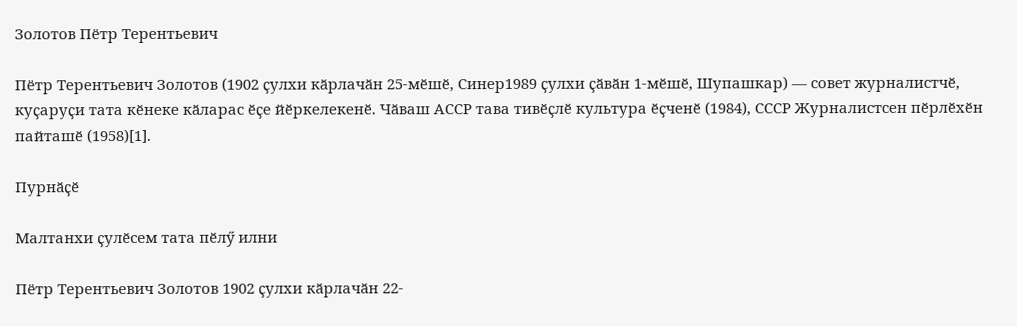Золотов Пётр Терентьевич

Пётр Терентьевич Золотов (1902 ҫулхи кӑрлачӑн 25-мӗшӗ, Синер1989 ҫулхи ҫӑвӑн 1-мӗшӗ, Шупашкар) — совет журналистчӗ, куҫаруҫи тата кӗнеке кӑларас ӗҫе йӗркелекенӗ. Чӑваш АССР тава тивӗҫлӗ культура ӗҫченӗ (1984), СССР Журналистсен пӗрлӗхӗн пайташӗ (1958)[1].

Пурнӑҫӗ

Малтанхи ҫулӗсем тата пӗлӳ илни

Пётр Терентьевич Золотов 1902 ҫулхи кӑрлачӑн 22-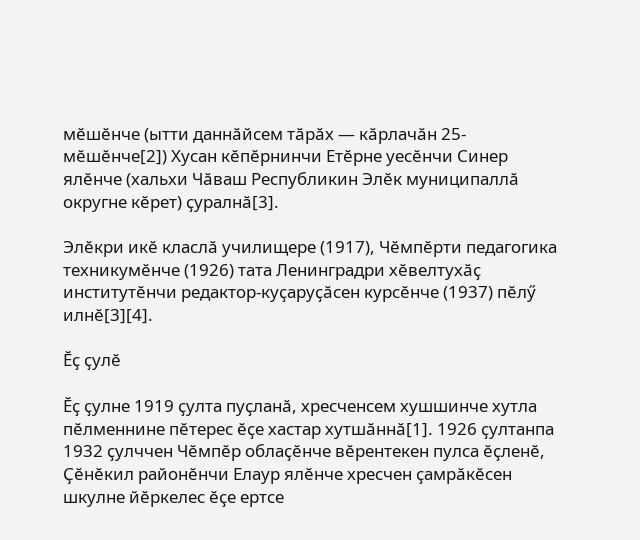мӗшӗнче (ытти даннӑйсем тӑрӑх — кӑрлачӑн 25-мӗшӗнче[2]) Хусан кӗпӗрнинчи Етӗрне уесӗнчи Синер ялӗнче (хальхи Чӑваш Республикин Элӗк муниципаллӑ округне кӗрет) ҫуралнӑ[3].

Элӗкри икӗ класлӑ училищере (1917), Чӗмпӗрти педагогика техникумӗнче (1926) тата Ленинградри хӗвелтухӑҫ институтӗнчи редактор-куҫаруҫӑсен курсӗнче (1937) пӗлӳ илнӗ[3][4].

Ӗҫ ҫулӗ

Ӗҫ ҫулне 1919 ҫулта пуҫланӑ, хресченсем хушшинче хутла пӗлменнине пӗтерес ӗҫе хастар хутшӑннӑ[1]. 1926 ҫултанпа 1932 ҫулччен Чӗмпӗр облаҫӗнче вӗрентекен пулса ӗҫленӗ, Ҫӗнӗкил районӗнчи Елаур ялӗнче хресчен ҫамрӑкӗсен шкулне йӗркелес ӗҫе ертсе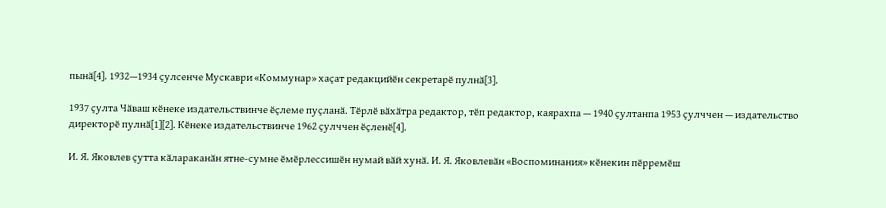пынӑ[4]. 1932—1934 ҫулсенче Мускаври «Коммунар» хаҫат редакцийӗн секретарӗ пулнӑ[3].

1937 ҫулта Чӑваш кӗнеке издательствинче ӗҫлеме пуҫланӑ. Тӗрлӗ вӑхӑтра редактор, тӗп редактор, каярахпа — 1940 ҫултанпа 1953 ҫулччен — издательство директорӗ пулнӑ[1][2]. Кӗнеке издательствинче 1962 ҫулччен ӗҫленӗ[4].

И. Я. Яковлев ҫутта кӑлараканӑн ятне-сумне ӗмӗрлессишӗн нумай вӑй хунӑ. И. Я. Яковлевӑн «Воспоминания» кӗнекин пӗрремӗш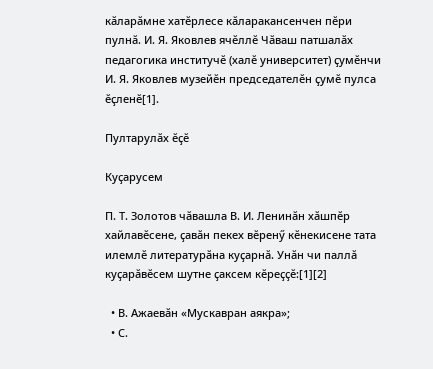кӑларӑмне хатӗрлесе кӑларакансенчен пӗри пулнӑ. И. Я. Яковлев ячӗллӗ Чӑваш патшалӑх педагогика институчӗ (халӗ университет) ҫумӗнчи И. Я. Яковлев музейӗн председателӗн ҫумӗ пулса ӗҫленӗ[1].

Пултарулӑх ӗҫӗ

Куҫарусем

П. Т. Золотов чӑвашла В. И. Ленинӑн хӑшпӗр хайлавӗсене, ҫавӑн пекех вӗренӳ кӗнекисене тата илемлӗ литературӑна куҫарнӑ. Унӑн чи паллӑ куҫарӑвӗсем шутне ҫаксем кӗреҫҫӗ:[1][2]

  • В. Ажаевӑн «Мускавран аякра»;
  • С.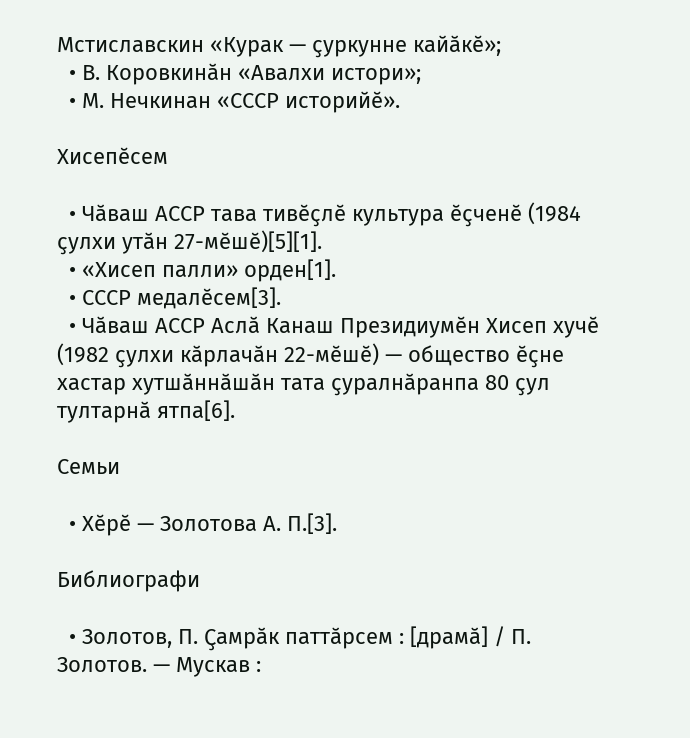Мстиславскин «Курак — ҫуркунне кайӑкӗ»;
  • В. Коровкинӑн «Авалхи истори»;
  • М. Нечкинан «СССР историйӗ».

Хисепӗсем

  • Чӑваш АССР тава тивӗҫлӗ культура ӗҫченӗ (1984 ҫулхи утӑн 27-мӗшӗ)[5][1].
  • «Хисеп палли» орден[1].
  • СССР медалӗсем[3].
  • Чӑваш АССР Аслӑ Канаш Президиумӗн Хисеп хучӗ (1982 ҫулхи кӑрлачӑн 22-мӗшӗ) — общество ӗҫне хастар хутшӑннӑшӑн тата ҫуралнӑранпа 80 ҫул тултарнӑ ятпа[6].

Семьи

  • Хӗрӗ — Золотова А. П.[3].

Библиографи

  • Золотов, П. Ҫамрӑк паттӑрсем : [драмӑ] / П. Золотов. — Мускав :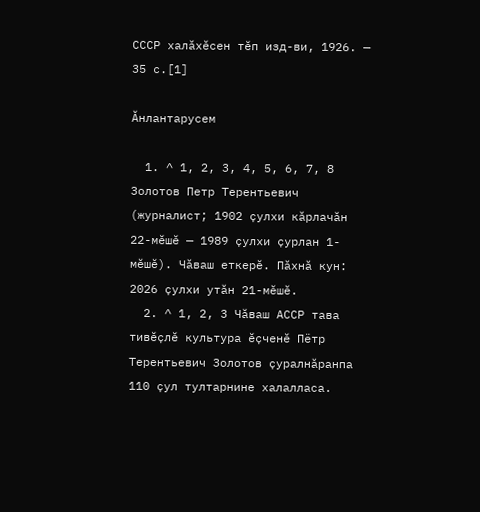СССР халӑхӗсен тӗп изд-ви, 1926. — 35 с.[1]

Ӑнлантарусем

  1. ^ 1, 2, 3, 4, 5, 6, 7, 8 Золотов Петр Терентьевич (журналист; 1902 ҫулхи кӑрлачӑн 22-мӗшӗ — 1989 ҫулхи ҫурлан 1-мӗшӗ). Чӑваш еткерӗ. Пӑхнӑ кун: 2026 ҫулхи утӑн 21-мӗшӗ.
  2. ^ 1, 2, 3 Чӑваш АССР тава тивӗҫлӗ культура ӗҫченӗ Пётр Терентьевич Золотов ҫуралнӑранпа 110 ҫул тултарнине халалласа.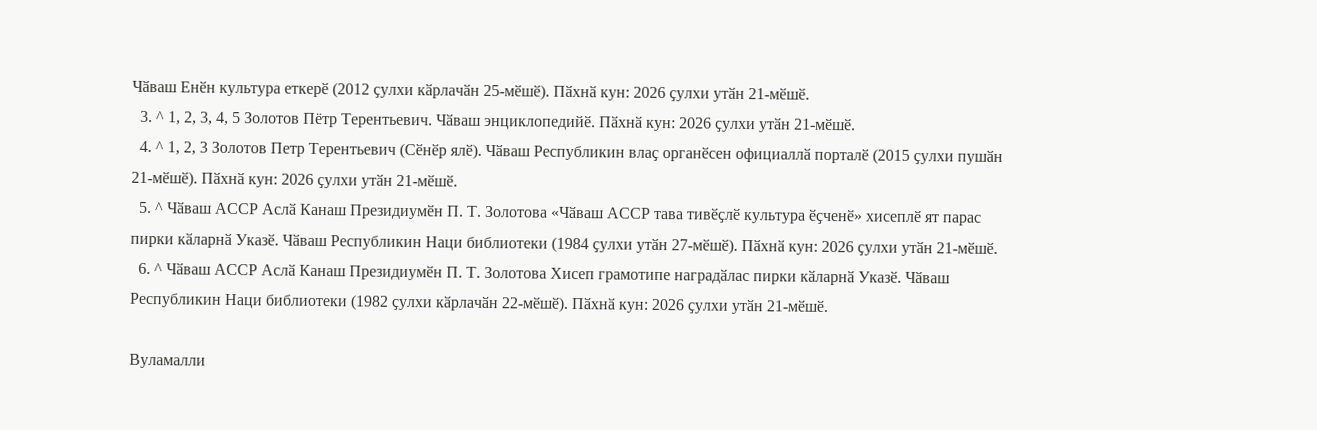Чӑваш Енӗн культура еткерӗ (2012 ҫулхи кӑрлачӑн 25-мӗшӗ). Пӑхнӑ кун: 2026 ҫулхи утӑн 21-мӗшӗ.
  3. ^ 1, 2, 3, 4, 5 Золотов Пётр Терентьевич. Чӑваш энциклопедийӗ. Пӑхнӑ кун: 2026 ҫулхи утӑн 21-мӗшӗ.
  4. ^ 1, 2, 3 Золотов Петр Терентьевич (Сӗнӗр ялӗ). Чӑваш Республикин влаҫ органӗсен официаллӑ порталӗ (2015 ҫулхи пушӑн 21-мӗшӗ). Пӑхнӑ кун: 2026 ҫулхи утӑн 21-мӗшӗ.
  5. ^ Чӑваш АССР Аслӑ Канаш Президиумӗн П. Т. Золотова «Чӑваш АССР тава тивӗҫлӗ культура ӗҫченӗ» хисеплӗ ят парас пирки кӑларнӑ Указӗ. Чӑваш Республикин Наци библиотеки (1984 ҫулхи утӑн 27-мӗшӗ). Пӑхнӑ кун: 2026 ҫулхи утӑн 21-мӗшӗ.
  6. ^ Чӑваш АССР Аслӑ Канаш Президиумӗн П. Т. Золотова Хисеп грамотипе наградӑлас пирки кӑларнӑ Указӗ. Чӑваш Республикин Наци библиотеки (1982 ҫулхи кӑрлачӑн 22-мӗшӗ). Пӑхнӑ кун: 2026 ҫулхи утӑн 21-мӗшӗ.

Вуламалли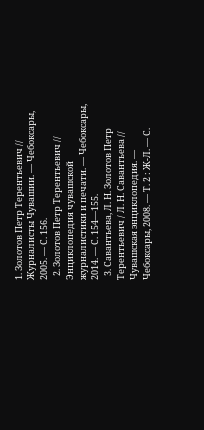1. Золотов Петр Терентьевич // Журналисты Чувашии. — Чебоксары, 2005. — С. 156.
  2. Золотов Петр Терентьевич // Энциклопедия чувашской журналистики и печати. — Чебоксары, 2014. — С. 154—155.
  3. Савантьева, Л. Н. Золотов Петр Терентьевич / Л. Н. Савантьева // Чувашская энциклопедия. — Чебоксары, 2008. — Т. 2 : Ж-Л. — С.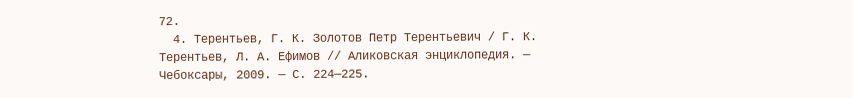72.
  4. Терентьев, Г. К. Золотов Петр Терентьевич / Г. К. Терентьев, Л. А. Ефимов // Аликовская энциклопедия. — Чебоксары, 2009. — С. 224—225.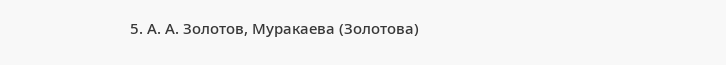5. А. А. Золотов, Муракаева (Золотова)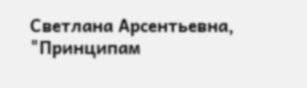Светлана Арсентьевна, "Принципам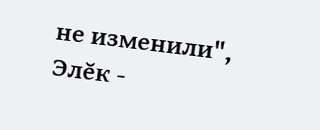не изменили", Элĕк -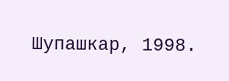Шупашкар, 1998.